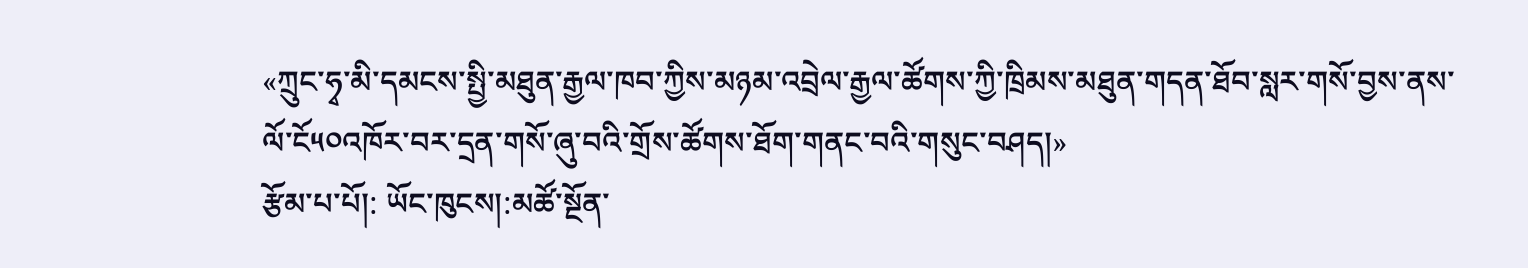«ཀྲུང་ཧྭ་མི་དམངས་སྤྱི་མཐུན་རྒྱལ་ཁབ་ཀྱིས་མཉམ་འབྲེལ་རྒྱལ་ཚོགས་ཀྱི་ཁྲིམས་མཐུན་གདན་ཐོབ་སླར་གསོ་བྱས་ནས་ལོ་ངོ༥༠འཁོར་བར་དྲན་གསོ་ཞུ་བའི་གྲོས་ཚོགས་ཐོག་གནང་བའི་གསུང་བཤད།»
རྩོམ་པ་པོ།: ཡོང་ཁུངས།:མཚོ་སྔོན་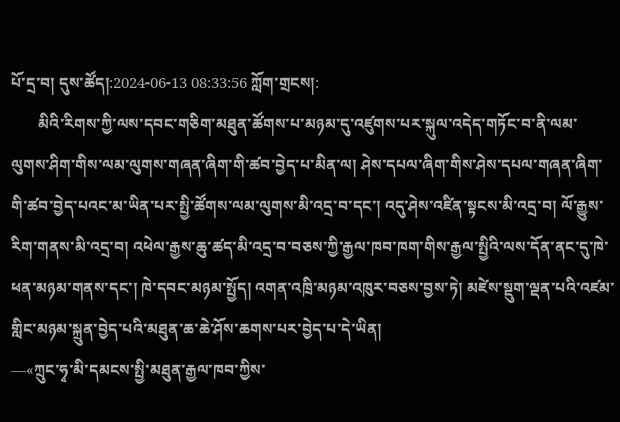པོ་དྲ་བ། དུས་ཚོད།:2024-06-13 08:33:56 ཀློག་གྲངས།:
       མིའི་རིགས་ཀྱི་ལས་དབང་གཅིག་མཐུན་ཚོགས་པ་མཉམ་དུ་འཛུགས་པར་སྐུལ་འདེད་གཏོང་བ་ནི་ལམ་ལུགས་ཤིག་གིས་ལམ་ལུགས་གཞན་ཞིག་གི་ཚབ་བྱེད་པ་མིན་ལ། ཤེས་དཔལ་ཞིག་གིས་ཤེས་དཔལ་གཞན་ཞིག་གི་ཚབ་བྱེད་པའང་མ་ཡིན་པར་སྤྱི་ཚོགས་ལམ་ལུགས་མི་འདྲ་བ་དང་། འདུ་ཤེས་འཛིན་སྟངས་མི་འདྲ་བ། ལོ་རྒྱུས་རིག་གནས་མི་འདྲ་བ། འཕེལ་རྒྱས་ཆུ་ཚད་མི་འདྲ་བ་བཅས་ཀྱི་རྒྱལ་ཁབ་ཁག་གིས་རྒྱལ་སྤྱིའི་ལས་དོན་ནང་དུ་ཁེ་ཕན་མཉམ་གནས་དང་། ཁེ་དབང་མཉམ་སྤྱོད། འགན་འཁྲི་མཉམ་འཁུར་བཅས་བྱས་ཏེ། མཛེས་སྡུག་ལྡན་པའི་འཛམ་གླིང་མཉམ་སྐྲུན་བྱེད་པའི་མཐུན་ཆ་ཆེ་ཤོས་ཆགས་པར་བྱེད་པ་དེ་ཡིན།
—«ཀྲུང་ཧྭ་མི་དམངས་སྤྱི་མཐུན་རྒྱལ་ཁབ་ཀྱིས་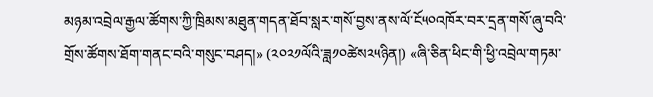མཉམ་འབྲེལ་རྒྱལ་ཚོགས་ཀྱི་ཁྲིམས་མཐུན་གདན་ཐོབ་སླར་གསོ་བྱས་ནས་ལོ་ངོ༥༠འཁོར་བར་དྲན་གསོ་ཞུ་བའི་གྲོས་ཚོགས་ཐོག་གནང་བའི་གསུང་བཤད།» (༢༠༢༡ལོའི་ཟླ༡༠ཚེས༢༥ཉིན།) «ཞི་ཅིན་ཕིང་གི་ཕྱི་འབྲེལ་གཏམ་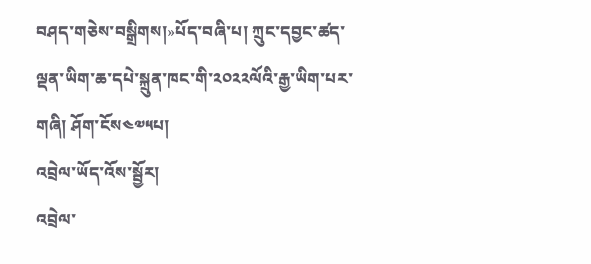བཤད་གཅེས་བསྒྲིགས།»པོད་བཞི་པ། ཀྲུང་དབྱང་ཚད་ལྡན་ཡིག་ཆ་དཔེ་སྐྲུན་ཁང་གི་༢༠༢༢ལོའི་རྒྱ་ཡིག་པར་གཞི། ཤོག་ངོས༤༧༥པ།
འབྲེལ་ཡོད་འོས་སྦྱོར།
འབྲེལ་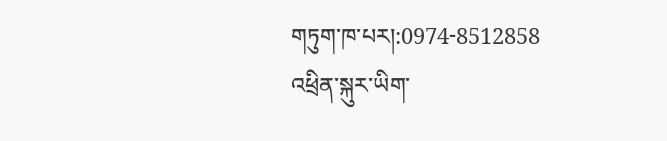གཏུག་ཁ་པར།:0974-8512858
འཕྲིན་སྐུར་ཡིག་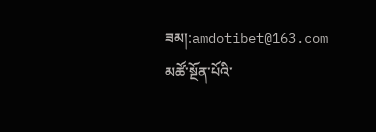ཟམ།:amdotibet@163.com
མཚོ་སྔོན་པོའི་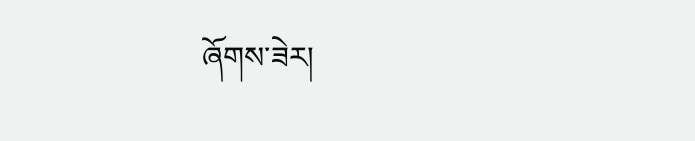ཞོགས་ཟེར།